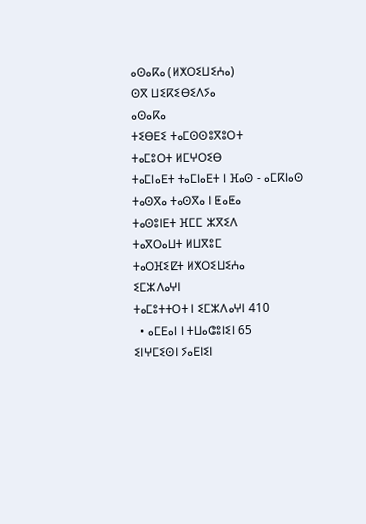ⴰⵙⴰⴽⴰ (ⵍⵅⵔⵉⵡⵉⵄⴰ)
ⵙⴳ ⵡⵉⴽⵉⴱⵉⴷⵢⴰ
ⴰⵙⴰⴽⴰ
ⵜⵉⴱⴹⵉ ⵜⴰⵎⵙⵙⵓⴳⵓⵔⵜ
ⵜⴰⵎⵓⵔⵜ ⵍⵎⵖⵔⵉⴱ
ⵜⴰⵎⵏⴰⴹⵜ ⵜⴰⵎⵏⴰⴹⵜ ⵏ ⴼⴰⵙ - ⴰⵎⴽⵏⴰⵙ
ⵜⴰⵙⴳⴰ ⵜⴰⵙⴳⴰ ⵏ ⵟⴰⵟⴰ
ⵜⴰⵙⵓⵏⴹⵜ ⴼⵎⵎ ⵣⴳⵉⴷ
ⵜⴰⴳⵔⴰⵡⵜ ⵍⵡⴳⵓⵎ
ⵜⴰⵔⴼⵉⵇⵜ ⵍⵅⵔⵉⵡⵉⵄⴰ
ⵉⵎⵣⴷⴰⵖⵏ
ⵜⴰⵎⵓⵜⵜⵔⵜ ⵏ ⵉⵎⵣⴷⴰⵖⵏ 410
  • ⴰⵎⴹⴰⵏ ⵏ ⵜⵡⴰⵛⵓⵏⵉⵏ 65
ⵉⵏⵖⵎⵉⵙⵏ ⵢⴰⴹⵏⵉⵏ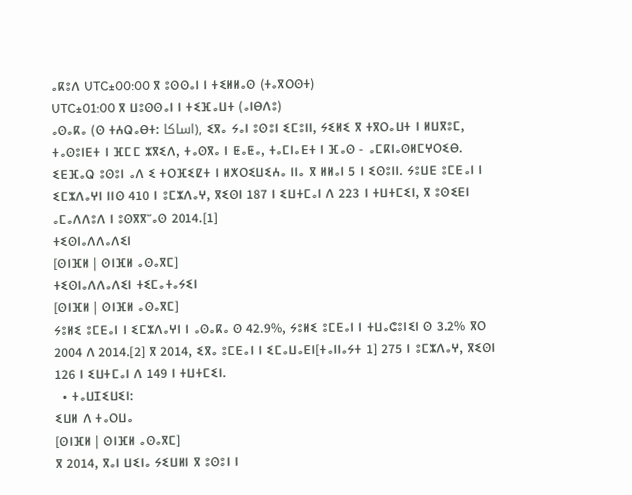ⴰⴽⵓⴷ UTC±00:00 ⴳ ⵓⵙⵙⴰⵏ ⵏ ⵜⵉⵍⵍⴰⵙ (ⵜⴰⴳⵔⵙⵜ)
UTC±01:00 ⴳ ⵡⵓⵙⵙⴰⵏ ⵏ ⵜⵉⴼⴰⵡⵜ (ⴰⵏⴱⴷⵓ)
ⴰⵙⴰⴽⴰ (ⵙ ⵜⵄⵕⴰⴱⵜ: اساكا), ⵉⴳⴰ ⵢⴰⵏ ⵓⵙⵓⵏ ⵉⵎⵓⵏⵏ, ⵢⵉⵍⵉ ⴳ ⵜⴳⵔⴰⵡⵜ ⵏ ⵍⵡⴳⵓⵎ, ⵜⴰⵙⵓⵏⴹⵜ ⵏ ⴼⵎⵎ ⵣⴳⵉⴷ, ⵜⴰⵙⴳⴰ ⵏ ⵟⴰⵟⴰ, ⵜⴰⵎⵏⴰⴹⵜ ⵏ ⴼⴰⵙ - ⴰⵎⴽⵏⴰⵙⵍⵎⵖⵔⵉⴱ. ⵉⴹⴼⴰⵕ ⵓⵙⵓⵏ ⴰⴷ ⵉ ⵜⵔⴼⵉⵇⵜ ⵏ ⵍⵅⵔⵉⵡⵉⵄⴰ ⵏⵏⴰ ⴳ ⵍⵍⴰⵏ 5 ⵏ ⵉⵙⵓⵏⵏ. ⵢⵓⵡⴹ ⵓⵎⴹⴰⵏ ⵏ ⵉⵎⵣⴷⴰⵖⵏ ⵏⵏⵙ 410 ⵏ ⵓⵎⵣⴷⴰⵖ, ⴳⵉⵙⵏ 187 ⵏ ⵉⵡⵜⵎⴰⵏ ⴷ 223 ⵏ ⵜⵡⵜⵎⵉⵏ, ⴳ ⵓⵙⵉⴹⵏ ⴰⵎⴰⴷⴷⵓⴷ ⵏ ⵓⵙⴳⴳⵯⴰⵙ 2014.[1]
ⵜⵉⵙⵏⴰⴷⴷⴰⴷⵉⵏ
[ⵙⵏⴼⵍ | ⵙⵏⴼⵍ ⴰⵙⴰⴳⵎ]
ⵜⵉⵙⵏⴰⴷⴷⴰⴷⵉⵏ ⵜⵉⵎⴰⵜⴰⵢⵉⵏ
[ⵙⵏⴼⵍ | ⵙⵏⴼⵍ ⴰⵙⴰⴳⵎ]
ⵢⵓⵍⵉ ⵓⵎⴹⴰⵏ ⵏ ⵉⵎⵣⴷⴰⵖⵏ ⵏ ⴰⵙⴰⴽⴰ ⵙ 42.9%, ⵢⵓⵍⵉ ⵓⵎⴹⴰⵏ ⵏ ⵜⵡⴰⵛⵓⵏⵉⵏ ⵙ 3.2% ⴳⵔ 2004 ⴷ 2014.[2] ⴳ 2014, ⵉⴳⴰ ⵓⵎⴹⴰⵏ ⵏ ⵉⵎⴰⵡⴰⴹⵏ[ⵜⴰⵏⵏⴰⵢⵜ 1] 275 ⵏ ⵓⵎⵣⴷⴰⵖ, ⴳⵉⵙⵏ 126 ⵏ ⵉⵡⵜⵎⴰⵏ ⴷ 149 ⵏ ⵜⵡⵜⵎⵉⵏ.
  • ⵜⴰⵡⵊⵉⵡⵉⵏ:
ⵉⵡⵍ ⴷ ⵜⴰⵔⵡⴰ
[ⵙⵏⴼⵍ | ⵙⵏⴼⵍ ⴰⵙⴰⴳⵎ]
ⴳ 2014, ⴳⴰⵏ ⵡⵉⵏⴰ ⵢⵉⵡⵍⵏ ⴳ ⵓⵙⵓⵏ ⵏ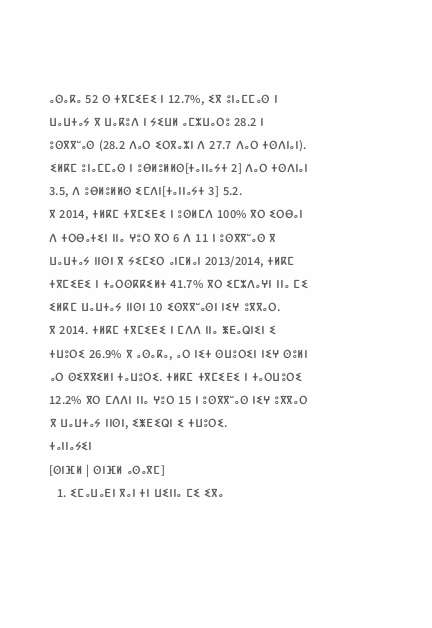ⴰⵙⴰⴽⴰ 52 ⵙ ⵜⴳⵎⵉⴹⵉ ⵏ 12.7%, ⵉⴳ ⵓⵏⴰⵎⵎⴰⵙ ⵏ ⵡⴰⵡⵜⴰⵢ ⴳ ⵡⴰⴽⵓⴷ ⵏ ⵢⵉⵡⵍ ⴰⵎⵣⵡⴰⵔⵓ 28.2 ⵏ ⵓⵙⴳⴳⵯⴰⵙ (28.2 ⴷⴰⵔ ⵉⵔⴳⴰⵣⵏ ⴷ 27.7 ⴷⴰⵔ ⵜⵙⴷⵏⴰⵏ). ⵉⵍⴽⵎ ⵓⵏⴰⵎⵎⴰⵙ ⵏ ⵓⴱⵍⵓⵍⵍⵙ[ⵜⴰⵏⵏⴰⵢⵜ 2] ⴷⴰⵔ ⵜⵙⴷⵏⴰⵏ 3.5, ⴷ ⵓⴱⵍⵓⵍⵍⵙ ⵉⵎⴷⵏ[ⵜⴰⵏⵏⴰⵢⵜ 3] 5.2.
ⴳ 2014, ⵜⵍⴽⵎ ⵜⴳⵎⵉⴹⵉ ⵏ ⵓⵙⵍⵎⴷ 100% ⴳⵔ ⵉⵔⴱⴰⵏ ⴷ ⵜⵔⴱⴰⵜⵉⵏ ⵏⵏⴰ ⵖⵓⵔ ⴳⵔ 6 ⴷ 11 ⵏ ⵓⵙⴳⴳⵯⴰⵙ ⴳ ⵡⴰⵡⵜⴰⵢ ⵏⵏⵙⵏ ⴳ ⵢⵉⵎⵉⵔ ⴰⵏⵎⵍⴰⵏ 2013/2014, ⵜⵍⴽⵎ ⵜⴳⵎⵉⴹⵉ ⵏ ⵜⴰⵔⵙⴽⴽⵉⵍⵜ 41.7% ⴳⵔ ⵉⵎⵣⴷⴰⵖⵏ ⵏⵏⴰ ⵎⵉ ⵉⵍⴽⵎ ⵡⴰⵡⵜⴰⵢ ⵏⵏⵙⵏ 10 ⵉⵙⴳⴳⵯⴰⵙⵏ ⵏⵉⵖ ⵓⴳⴳⴰⵔ.
ⴳ 2014. ⵜⵍⴽⵎ ⵜⴳⵎⵉⴹⵉ ⵏ ⵎⴷⴷ ⵏⵏⴰ ⵥⴹⴰⵕⵏⵉⵏ ⵉ ⵜⵡⵓⵔⵉ 26.9% ⴳ ⴰⵙⴰⴽⴰ, ⴰⵔ ⵏⵉⵜ ⵙⵡⵓⵔⵉⵏ ⵏⵉⵖ ⵙⵓⵍⵏ ⴰⵔ ⵙⵉⴳⴳⵉⵍⵏ ⵜⴰⵡⵓⵔⵉ. ⵜⵍⴽⵎ ⵜⴳⵎⵉⴹⵉ ⵏ ⵜⴰⵔⵡⵓⵔⵉ 12.2% ⴳⵔ ⵎⴷⴷⵏ ⵏⵏⴰ ⵖⵓⵔ 15 ⵏ ⵓⵙⴳⴳⵯⴰⵙ ⵏⵉⵖ ⵓⴳⴳⴰⵔ ⴳ ⵡⴰⵡⵜⴰⵢ ⵏⵏⵙⵏ, ⵉⵥⴹⵉⵕⵏ ⵉ ⵜⵡⵓⵔⵉ.
ⵜⴰⵏⵏⴰⵢⵉⵏ
[ⵙⵏⴼⵍ | ⵙⵏⴼⵍ ⴰⵙⴰⴳⵎ]
  1. ⵉⵎⴰⵡⴰⴹⵏ ⴳⴰⵏ ⵜⵏ ⵡⵉⵏⵏⴰ ⵎⵉ ⵉⴳⴰ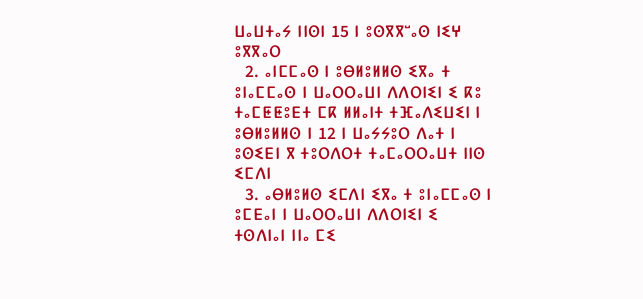ⵡⴰⵡⵜⴰⵢ ⵏⵏⵙⵏ 15 ⵏ ⵓⵙⴳⴳⵯⴰⵙ ⵏⵉⵖ ⵓⴳⴳⴰⵔ
  2. ⴰⵏⵎⵎⴰⵙ ⵏ ⵓⴱⵍⵓⵍⵍⵙ ⵉⴳⴰ ⵜ ⵓⵏⴰⵎⵎⴰⵙ ⵏ ⵡⴰⵔⵔⴰⵡⵏ ⴷⴷⵔⵏⵉⵏ ⵉ ⴽⵓ ⵜⴰⵎⵟⵟⵓⴹⵜ ⵎⴽ ⵍⵍⴰⵏⵜ ⵜⴼⴰⴷⵉⵡⵉⵏ ⵏ ⵓⴱⵍⵓⵍⵍⵙ ⵏ 12 ⵏ ⵡⴰⵢⵢⵓⵔ ⴷⴰⵜ ⵏ ⵓⵙⵉⴹⵏ ⴳ ⵜⵓⵔⴷⵔⵜ ⵜⴰⵎⴰⵔⵔⴰⵡⵜ ⵏⵏⵙ ⵉⵎⴷⵏ
  3. ⴰⴱⵍⵓⵍⵙ ⵉⵎⴷⵏ ⵉⴳⴰ ⵜ ⵓⵏⴰⵎⵎⴰⵙ ⵏ ⵓⵎⴹⴰⵏ ⵏ ⵡⴰⵔⵔⴰⵡⵏ ⴷⴷⵔⵏⵉⵏ ⵉ ⵜⵙⴷⵏⴰⵏ ⵏⵏⴰ ⵎⵉ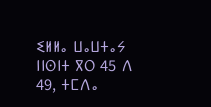ⵉⵍⵍⴰ ⵡⴰⵡⵜⴰⵢ ⵏⵏⵙⵏⵜ ⴳⵔ 45 ⴷ 49, ⵜⵎⴷⴰ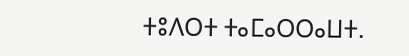ⵜⵓⴷⵔⵜ ⵜⴰⵎⴰⵔⵔⴰⵡⵜ.